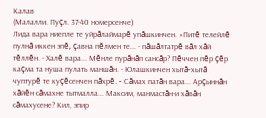Калав
(Малалли. Пуçл. 37-40 номерсенче)
Лида вара ниепле те уйрăлаймарĕ упăшкинчен. «Питĕ телейлĕ пулнă иккен эпĕ, çавна пĕлмен те... - пăшăлтатрĕ вăл хăй тĕллĕн. - Халĕ вара... Мĕнле пурăнăп сансăр? Пĕччен пĕр çĕр каçма та нуша пулать маншăн. - Юлашкинчен хытă-хытă чуптурĕ те куçĕсенчен пăхрĕ. - Сăмах патăн вара... Арçыннăн хăйĕн сăмахне тытмалла... Максим, манмастăн-и хăвăн сăмахусене? Кил, эпир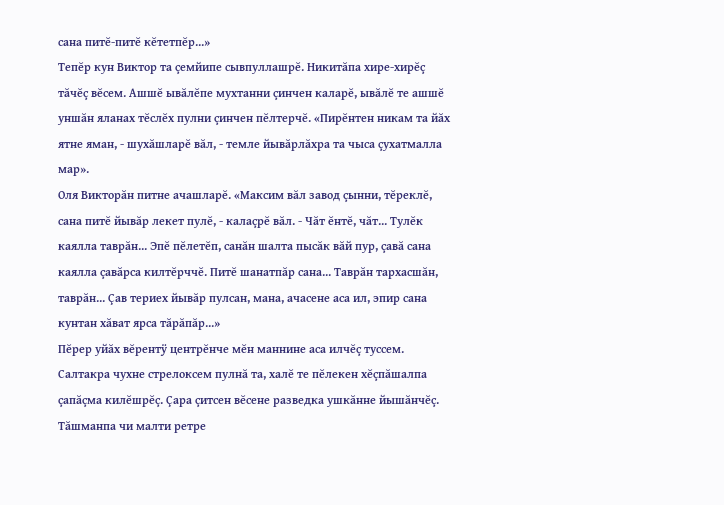сана питĕ-питĕ кĕтетпĕр...»
Тепĕр кун Виктор та çемйипе сывпуллашрĕ. Никитăпа хире-хирĕç тăчĕç вĕсем. Ашшĕ ывăлĕпе мухтанни çинчен каларĕ, ывăлĕ те ашшĕ уншăн яланах тĕслĕх пулни çинчен пĕлтерчĕ. «Пирĕнтен никам та йăх ятне яман, - шухăшларĕ вăл, - темле йывăрлăхра та чыса çухатмалла мар».
Оля Викторăн питне ачашларĕ. «Максим вăл завод çынни, тĕреклĕ, сана питĕ йывăр лекет пулĕ, - калаçрĕ вăл. - Чăт ĕнтĕ, чăт... Тулĕк каялла таврăн... Эпĕ пĕлетĕп, санăн шалта пысăк вăй пур, çавă сана каялла çавăрса килтĕрччĕ. Питĕ шанатпăр сана... Таврăн тархасшăн, таврăн... Çав териех йывăр пулсан, мана, ачасене аса ил, эпир сана кунтан хăват ярса тăрăпăр...»
Пĕрер уйăх вĕрентÿ центрĕнче мĕн маннине аса илчĕç туссем. Салтакра чухне стрелоксем пулнă та, халĕ те пĕлекен хĕçпăшалпа çапăçма килĕшрĕç. Çара çитсен вĕсене разведка ушкăнне йышăнчĕç. Тăшманпа чи малти ретре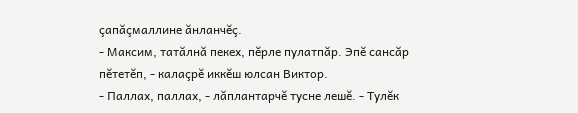çапăçмаллине ăнланчĕç.
- Максим, татăлнă пекех, пĕрле пулатпăр. Эпĕ сансăр пĕтетĕп, - калаçрĕ иккĕш юлсан Виктор.
- Паллах, паллах, - лăплантарчĕ тусне лешĕ. - Тулĕк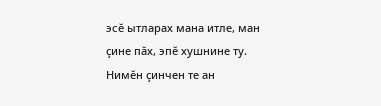эсĕ ытларах мана итле, ман çине пăх, эпĕ хушнине ту. Нимĕн çинчен те ан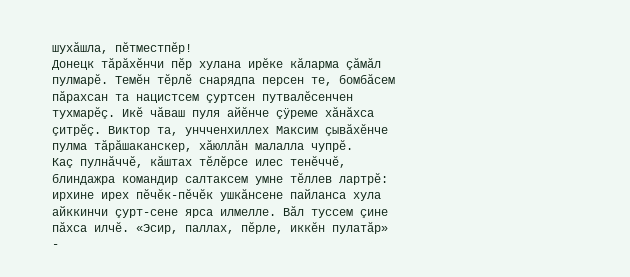шухăшла, пĕтместпĕр!
Донецк тăрăхĕнчи пĕр хулана ирĕке кăларма çăмăл пулмарĕ. Темĕн тĕрлĕ снарядпа персен те, бомбăсем пăрахсан та нацистсем çуртсен путвалĕсенчен тухмарĕç. Икĕ чăваш пуля айĕнче çÿреме хăнăхса çитрĕç. Виктор та, унчченхиллех Максим çывăхĕнче пулма тăрăшаканскер, хăюллăн малалла чупрĕ.
Каç пулнăччĕ, кăштах тĕлĕрсе илес тенĕччĕ, блиндажра командир салтаксем умне тĕллев лартрĕ: ирхине ирех пĕчĕк-пĕчĕк ушкăнсене пайланса хула айккинчи çурт-сене ярса илмелле. Вăл туссем çине пăхса илчĕ. «Эсир, паллах, пĕрле, иккĕн пулатăр» -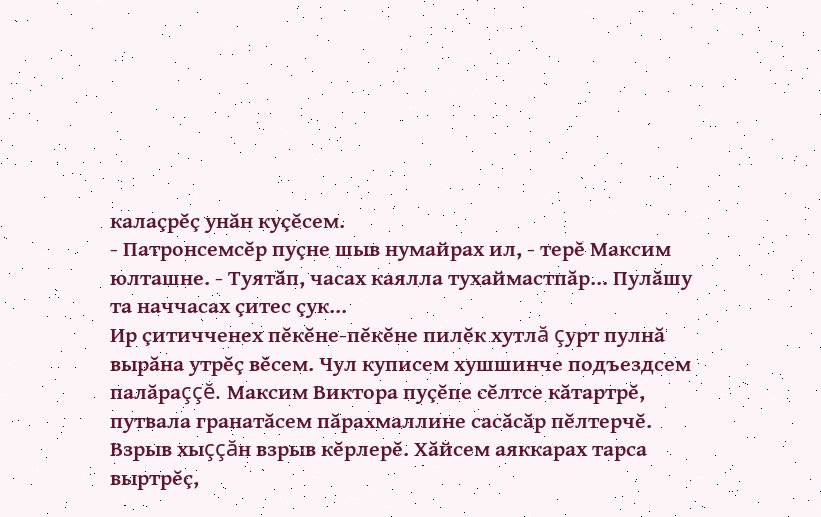калаçрĕç унăн куçĕсем.
- Патронсемсĕр пуçне шыв нумайрах ил, - терĕ Максим юлташне. - Туятăп, часах каялла тухаймастпăр... Пулăшу та наччасах çитес çук...
Ир çитичченех пĕкĕне-пĕкĕне пилĕк хутлă çурт пулнă вырăна утрĕç вĕсем. Чул куписем хушшинче подъездсем палăраççĕ. Максим Виктора пуçĕпе сĕлтсе кăтартрĕ, путвала гранатăсем пăрахмаллине сасăсăр пĕлтерчĕ. Взрыв хыççăн взрыв кĕрлерĕ. Хăйсем аяккарах тарса выртрĕç,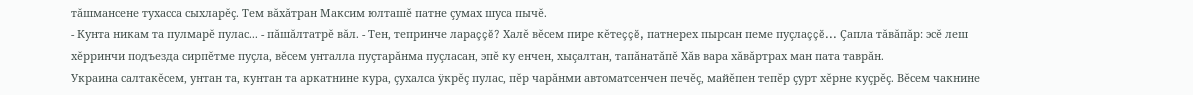тăшмансене тухасса сыхларĕç. Тем вăхăтран Максим юлташĕ патне çумах шуса пычĕ.
- Кунта никам та пулмарĕ пулас... - пăшăлтатрĕ вăл. - Тен, тепринче лараççĕ? Халĕ вĕсем пире кĕтеççĕ, патнерех пырсан пеме пуçлаççĕ... Çапла тăвăпăр: эсĕ леш хĕрринчи подъезда сирпĕтме пуçла, вĕсем унталла пуçтарăнма пуçласан, эпĕ ку енчен, хыçалтан, тапăнатăпĕ Хăв вара хăвăртрах ман пата таврăн.
Украина салтакĕсем, унтан та, кунтан та аркатнине кура, çухалса ÿкрĕç пулас, пĕр чарăнми автоматсенчен печĕç, майĕпен тепĕр çурт хĕрне куçрĕç. Вĕсем чакнине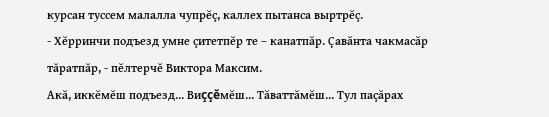курсан туссем малалла чупрĕç, каллех пытанса выртрĕç.
- Хĕрринчи подъезд умне çитетпĕр те – канатпăр. Çавăнта чакмасăр тăратпăр, - пĕлтерчĕ Виктора Максим.
Акă, иккĕмĕш подъезд... Виççĕмĕш... Тăваттăмĕш... Тул паçăрах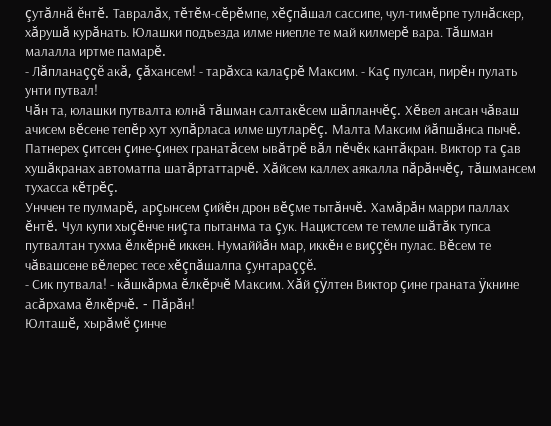çутăлнă ĕнтĕ. Тавралăх, тĕтĕм-сĕрĕмпе, хĕçпăшал сассипе, чул-тимĕрпе тулнăскер, хăрушă курăнать. Юлашки подъезда илме ниепле те май килмерĕ вара. Тăшман малалла иртме памарĕ.
- Лăпланаççĕ акă, çăхансем! - тарăхса калаçрĕ Максим. - Каç пулсан, пирĕн пулать унти путвал!
Чăн та, юлашки путвалта юлнă тăшман салтакĕсем шăпланчĕç. Хĕвел ансан чăваш ачисем вĕсене тепĕр хут хупăрласа илме шутларĕç. Малта Максим йăпшăнса пычĕ. Патнерех çитсен çине-çинех гранатăсем ывăтрĕ вăл пĕчĕк кантăкран. Виктор та çав хушăкранах автоматпа шатăртаттарчĕ. Хăйсем каллех аякалла пăрăнчĕç, тăшмансем тухасса кĕтрĕç.
Унччен те пулмарĕ, арçынсем çийĕн дрон вĕçме тытăнчĕ. Хамăрăн марри паллах ĕнтĕ. Чул купи хыçĕнче ниçта пытанма та çук. Нацистсем те темле шăтăк тупса путвалтан тухма ĕлкĕрнĕ иккен. Нумаййăн мар, иккĕн е виççĕн пулас. Вĕсем те чăвашсене вĕлерес тесе хĕçпăшалпа çунтараççĕ.
- Сик путвала! - кăшкăрма ĕлкĕрчĕ Максим. Хăй çÿлтен Виктор çине граната ÿкнине асăрхама ĕлкĕрчĕ. - Пăрăн!
Юлташĕ, хырăмĕ çинче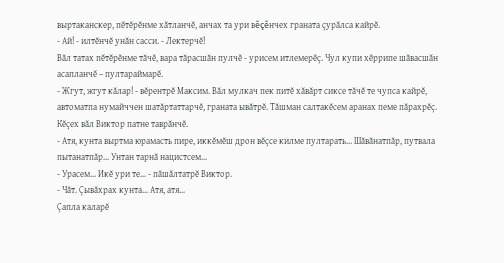выртаканскер, пĕтĕрĕнме хăтланчĕ, анчах та ури вĕçĕнчех граната çурăлса кайрĕ.
- Ай! - илтĕнчĕ унăн сасси. - Лектерчĕ!
Вăл татах пĕтĕрĕнме тăчĕ, вара тăрасшăн пулчĕ - урисем итлемерĕç. Чул купи хĕррипе шăвасшăн асапланчĕ – пултараймарĕ.
- Жгут, жгут кăлар! - вĕрентрĕ Максим. Вăл мулкач пек питĕ хăвăрт сиксе тăчĕ те чупса кайрĕ, автоматпа нумайччен шатăртаттарчĕ, граната ывăтрĕ. Тăшман салтакĕсем аранах пеме пăрахрĕç. Кĕçех вăл Виктор патне таврăнчĕ.
- Атя, кунта выртма юрамасть пире, иккĕмĕш дрон вĕçсе килме пултарать... Шăвăнатпăр, путвала пытанатпăр... Унтан тарнă нацистсем...
- Урасем... Икĕ ури те... - пăшăлтатрĕ Виктор.
- Чăт. Çывăхрах кунта... Атя, атя...
Çапла каларĕ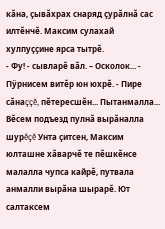кăна, çывăхрах снаряд çурăлнă сас илтĕнчĕ. Максим сулахай хулпуççине ярса тытрĕ.
- Фу! - сывларĕ вăл. – Осколок... - Пÿрнисем витĕр юн юхрĕ. - Пире сăнаççĕ, пĕтересшĕн... Пытанмалла...
Вĕсем подъезд пулнă вырăналла шурĕçĕ Унта çитсен, Максим юлташне хăварчĕ те пĕшкĕнсе малалла чупса кайрĕ, путвала анмалли вырăна шырарĕ. Ют салтаксем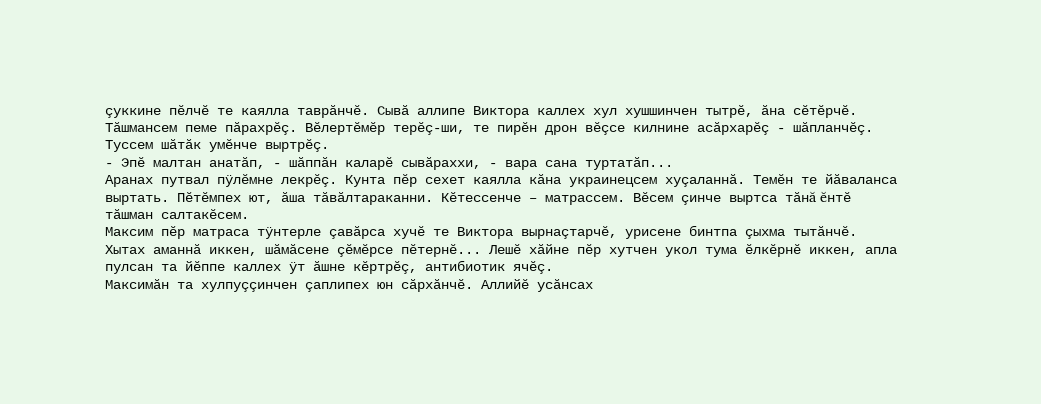çуккине пĕлчĕ те каялла таврăнчĕ. Сывă аллипе Виктора каллех хул хушшинчен тытрĕ, ăна сĕтĕрчĕ.
Тăшмансем пеме пăрахрĕç. Вĕлертĕмĕр терĕç-ши, те пирĕн дрон вĕçсе килнине асăрхарĕç - шăпланчĕç. Туссем шăтăк умĕнче выртрĕç.
- Эпĕ малтан анатăп, - шăппăн каларĕ сывăраххи, - вара сана туртатăп...
Аранах путвал пÿлĕмне лекрĕç. Кунта пĕр сехет каялла кăна украинецсем хуçаланнă. Темĕн те йăваланса выртать. Пĕтĕмпех ют, ăша тăвăлтараканни. Кĕтессенче – матрассем. Вĕсем çинче выртса тăнă ĕнтĕ тăшман салтакĕсем.
Максим пĕр матраса тÿнтерле çавăрса хучĕ те Виктора вырнаçтарчĕ, урисене бинтпа çыхма тытăнчĕ. Хытах аманнă иккен, шăмăсене çĕмĕрсе пĕтернĕ... Лешĕ хăйне пĕр хутчен укол тума ĕлкĕрнĕ иккен, апла пулсан та йĕппе каллех ÿт ăшне кĕртрĕç, антибиотик ячĕç.
Максимăн та хулпуççинчен çаплипех юн сăрхăнчĕ. Аллийĕ усăнсах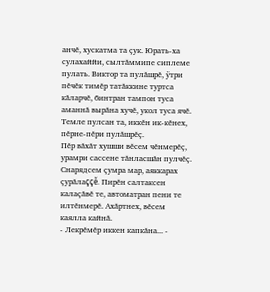анчĕ, хускатма та çук. Юрать-ха сулахаййи, сылтăммипе сиплеме пулать. Виктор та пулăшрĕ, ÿтри пĕчĕк тимĕр татăккине туртса кăларчĕ, бинтран тампон туса аманнă вырăна хучĕ, укол туса ячĕ. Темле пулсан та, иккĕн ик-кĕнех, пĕрне-пĕри пулăшрĕç.
Пĕр вăхăт хушши вĕсем чĕнмерĕç, урамри сассене тăнласшăн пулчĕç. Снарядсем çумра мар, аяккарах çурăлаççĕ. Пирĕн салтаксен калаçăвĕ те, автоматран пени те илтĕнмерĕ. Ахăртнех, вĕсем каялла кайнă.
- Лекрĕмĕр иккен капкăна... -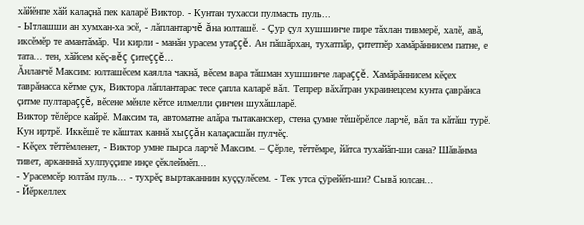хăйĕнпе хăй калаçнă пек каларĕ Виктор. - Кунтан тухасси пулмасть пуль...
- Ытлашши ан хумхан-ха эсĕ, - лăплантарчĕ ăна юлташĕ. - Çур çул хушшинче пире тăхлан тивмерĕ, халĕ, авă, иксĕмĕр те амантăмăр. Чи кирли - манăн урасем утаççĕ. Ан пăшăрхан, тухатпăр, çитетпĕр хамăрăннисем патне, е тата... тен, хăйсем кĕç-вĕç çитеççĕ...
Ăнланчĕ Максим: юлташĕсем каялла чакнă, вĕсем вара тăшман хушшинче лараççĕ. Хамăрăннисем кĕçех таврăнасса кĕтме çук, Виктора лăплантарас тесе çапла каларĕ вăл. Тепрер вăхăтран украинецсем кунта çаврăнса çитме пултараççĕ, вĕсене мĕнле кĕтсе илмелли çинчен шухăшларĕ.
Виктор тĕлĕрсе кайрĕ. Максим та, автоматне алăра тытаканскер, стена çумне тĕшĕрĕлсе ларчĕ, вăл та кăтăш турĕ.
Кун иртрĕ. Иккĕшĕ те кăштах каннă хыççăн калаçасшăн пулчĕç.
- Кĕçех тĕттĕмленет, - Виктор умне пырса ларчĕ Максим. – Çĕрле, тĕттĕмре, йăтса тухайăп-ши сана? Шăвăнма тивет, арканннă хулпуççипе инçе çĕклеймĕп...
- Урасемсĕр юлтăм пуль... - тухрĕç выртаканнин куççулĕсем. - Тек утса çÿрейĕп-ши? Сывă юлсан...
- Йĕркеллех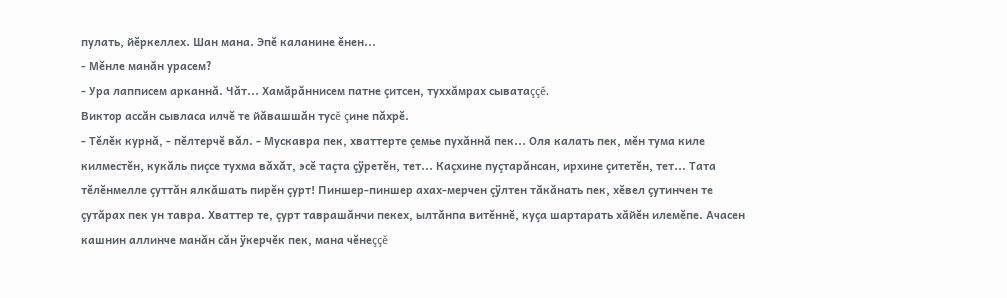пулать, йĕркеллех. Шан мана. Эпĕ каланине ĕнен...
- Мĕнле манăн урасем?
- Ура лапписем арканнă. Чăт... Хамăрăннисем патне çитсен, туххăмрах сыватаççĕ.
Виктор ассăн сывласа илчĕ те йăвашшăн тусĕ çине пăхрĕ.
- Тĕлĕк курнă, - пĕлтерчĕ вăл. - Мускавра пек, хваттерте çемье пухăннă пек... Оля калать пек, мĕн тума киле килместĕн, кукăль пиçсе тухма вăхăт, эсĕ таçта çÿретĕн, тет... Каçхине пуçтарăнсан, ирхине çитетĕн, тет... Тата тĕлĕнмелле çуттăн ялкăшать пирĕн çурт! Пиншер-пиншер ахах-мерчен çÿлтен тăкăнать пек, хĕвел çутинчен те çутăрах пек ун тавра. Хваттер те, çурт таврашăнчи пекех, ылтăнпа витĕннĕ, куçа шартарать хăйĕн илемĕпе. Ачасен кашнин аллинче манăн сăн ÿкерчĕк пек, мана чĕнеççĕ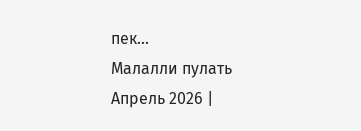пек...
Малалли пулать
Апрель 2026 |